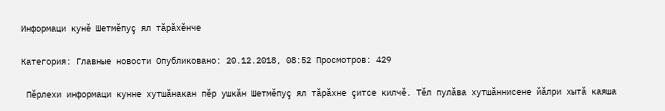Информаци кунĕ Шетмĕпуç ял тăрăхĕнче

Категория: Главные новости Опубликовано: 20.12.2018, 08:52 Просмотров: 429

 Пĕрлехи информаци кунне хутшăнакан пĕр ушкăн Шетмĕпуç ял тăрăхне çитсе килчĕ. Тĕл пулăва хутшăннисене йăлри хытă каяша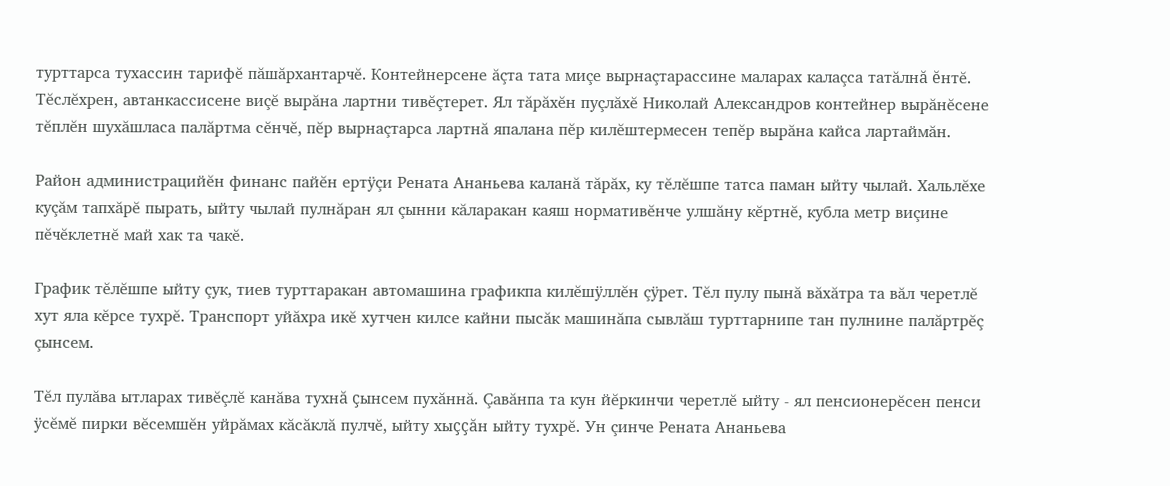турттарса тухассин тарифĕ пăшăрхантарчĕ. Контейнерсене ăçта тата миçе вырнаçтарассине маларах калаçса татăлнă ĕнтĕ. Тĕслĕхрен, автанкассисене виçĕ вырăна лартни тивĕçтерет. Ял тăрăхĕн пуçлăхĕ Николай Александров контейнер вырăнĕсене тĕплĕн шухăшласа палăртма сĕнчĕ, пĕр вырнаçтарса лартнă япалана пĕр килĕштермесен тепĕр вырăна кайса лартаймăн.

Район администрацийĕн финанс пайĕн ертÿçи Рената Ананьева каланă тăрăх, ку тĕлĕшпе татса паман ыйту чылай. Хальлĕхе куçăм тапхăрĕ пырать, ыйту чылай пулнăран ял çынни кăларакан каяш нормативĕнче улшăну кĕртнĕ, кубла метр виçине пĕчĕклетнĕ май хак та чакĕ.

График тĕлĕшпе ыйту çук, тиев турттаракан автомашина графикпа килĕшÿллĕн çÿрет. Тĕл пулу пынă вăхăтра та вăл черетлĕ хут яла кĕрсе тухрĕ. Транспорт уйăхра икĕ хутчен килсе кайни пысăк машинăпа сывлăш турттарнипе тан пулнине палăртрĕç çынсем.

Тĕл пулăва ытларах тивĕçлĕ канăва тухнă çынсем пухăннă. Çавăнпа та кун йĕркинчи черетлĕ ыйту - ял пенсионерĕсен пенси ÿсĕмĕ пирки вĕсемшĕн уйрăмах кăсăклă пулчĕ, ыйту хыççăн ыйту тухрĕ. Ун çинче Рената Ананьева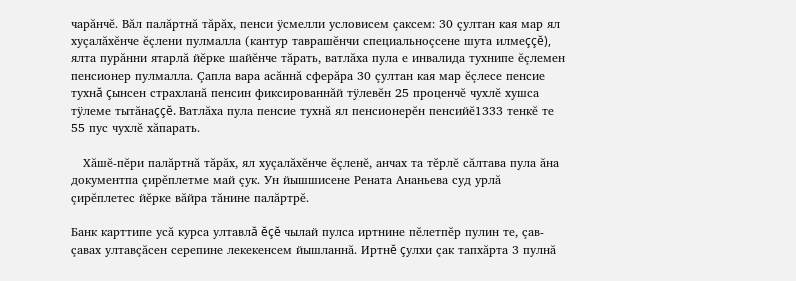чарăнчĕ. Вăл палăртнă тăрăх, пенси ÿсмелли условисем çаксем: 30 çултан кая мар ял хуçалăхĕнче ĕçлени пулмалла (кантур таврашĕнчи специальноçсене шута илмеççĕ), ялта пурăнни ятарлă йĕрке шайĕнче тăрать, ватлăха пула е инвалида тухнипе ĕçлемен пенсионер пулмалла. Çапла вара асăннă сферăра 30 çултан кая мар ĕçлесе пенсие тухнă çынсен страхланă пенсин фиксированнăй тÿлевĕн 25 проценчĕ чухлĕ хушса тÿлеме тытăнаççĕ. Ватлăха пула пенсие тухнă ял пенсионерĕн пенсийĕ1333 тенкĕ те 55 пус чухлĕ хăпарать.

   Хăшĕ-пĕри палăртнă тăрăх, ял хуçалăхĕнче ĕçленĕ, анчах та тĕрлĕ сăлтава пула ăна документпа çирĕплетме май çук. Ун йышшисене Рената Ананьева суд урлă çирĕплетес йĕрке вăйра тăнине палăртрĕ.

Банк карттипе усă курса ултавлă ĕçĕ чылай пулса иртнине пĕлетпĕр пулин те, çав-çавах ултавçăсен серепине лекекенсем йышланнă. Иртнĕ çулхи çак тапхăрта 3 пулнă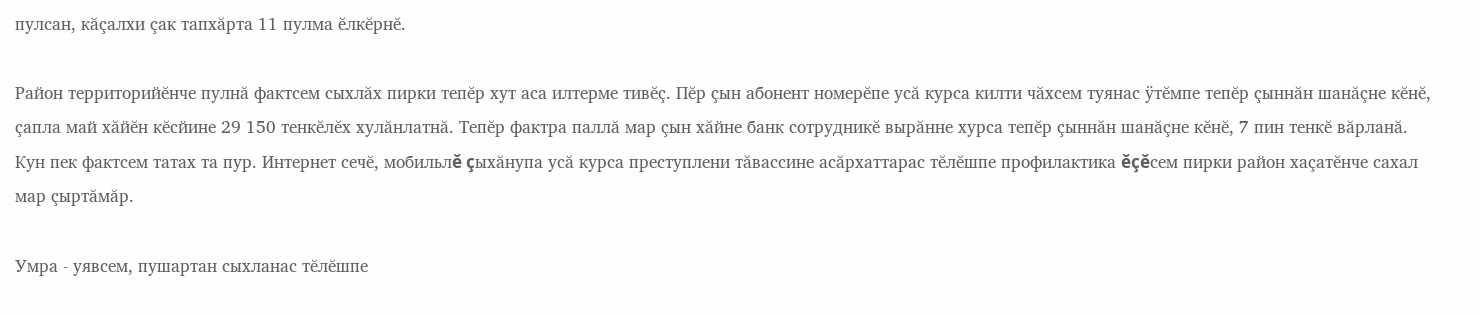пулсан, кăçалхи çак тапхăрта 11 пулма ĕлкĕрнĕ.

Район территорийĕнче пулнă фактсем сыхлăх пирки тепĕр хут аса илтерме тивĕç. Пĕр çын абонент номерĕпе усă курса килти чăхсем туянас ÿтĕмпе тепĕр çыннăн шанăçне кĕнĕ, çапла май хăйĕн кĕсйине 29 150 тенкĕлĕх хулăнлатнă. Тепĕр фактра паллă мар çын хăйне банк сотрудникĕ вырăнне хурса тепĕр çыннăн шанăçне кĕнĕ, 7 пин тенкĕ вăрланă. Кун пек фактсем татах та пур. Интернет сечĕ, мобильлĕ çыхăнупа усă курса преступлени тăвассине асăрхаттарас тĕлĕшпе профилактика ĕçĕсем пирки район хаçатĕнче сахал мар çыртăмăр.

Умра - уявсем, пушартан сыхланас тĕлĕшпе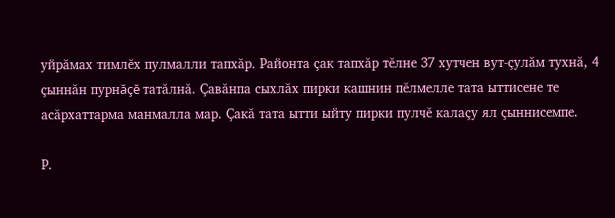уйрăмах тимлĕх пулмалли тапхăр. Районта çак тапхăр тĕлне 37 хутчен вут-çулăм тухнă, 4 çыннăн пурнăçĕ татăлнă. Çавăнпа сыхлăх пирки кашнин пĕлмелле тата ыттисене те асăрхаттарма манмалла мар. Çакă тата ытти ыйту пирки пулчĕ калаçу ял çыннисемпе.

Р.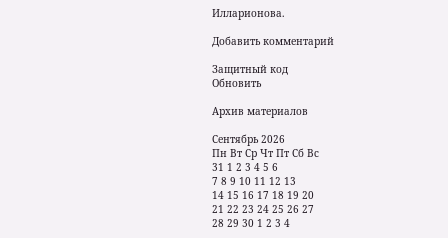Илларионова.

Добавить комментарий

Защитный код
Обновить

Архив материалов

Сентябрь 2026
Пн Вт Ср Чт Пт Сб Вс
31 1 2 3 4 5 6
7 8 9 10 11 12 13
14 15 16 17 18 19 20
21 22 23 24 25 26 27
28 29 30 1 2 3 4